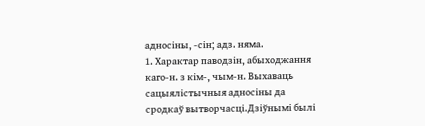адносіны, -сін; адз. няма.
1. Характар паводзін, абыходжання каго-н. з кім-, чым-н. Выхаваць сацыялістычныя адносіны да сродкаў вытворчасці.Дзіўнымі былі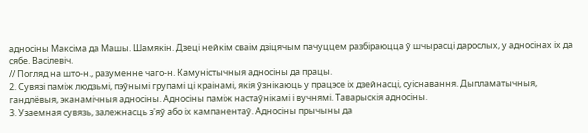адносіны Максіма да Машы. Шамякін. Дзеці нейкім сваім дзіцячым пачуццем разбіраюцца ў шчырасці дарослых, у адносінах іх да сябе. Васілевіч.
// Погляд на што-н., разуменне чаго-н. Камуністычныя адносіны да працы.
2. Сувязі паміж людзьмі, пэўнымі групамі ці краінамі, якія ўзнікаюць у працэсе іх дзейнасці, суіснавання. Дыпламатычныя, гандлёвыя, эканамічныя адносіны. Адносіны паміж настаўнікамі і вучнямі. Таварыскія адносіны.
3. Узаемная сувязь, залежнасць з'яў або іх кампанентаў. Адносіны прычыны да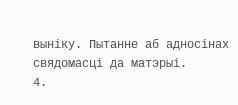выніку. Пытанне аб адносінах свядомасці да матэрыі.
4.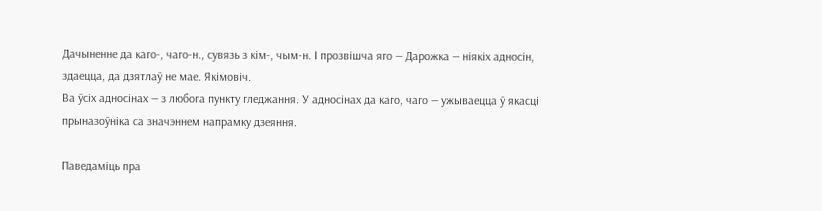Дачыненне да каго-, чаго-н., сувязь з кім-, чым-н. І прозвішча яго — Дарожка — ніякіх адносін, здаецца, да дзятлаў не мае. Якімовіч.
Ва ўсіх адносінах — з любога пункту гледжання. У адносінах да каго, чаго — ужываецца ў якасці прыназоўніка са значэннем напрамку дзеяння.

Паведаміць пра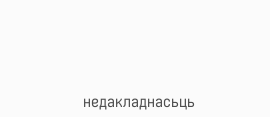недакладнасьць